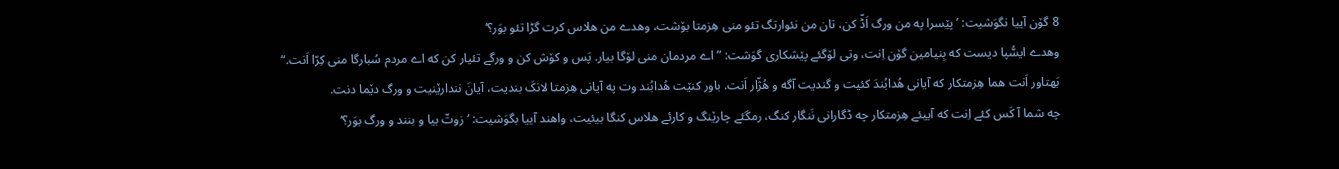8 گۆن آییا نگوَشیت: ’پێسرا په من ورگ اَڈّ کن، تان من نئوارتگ تئو منی هِزمتا بۆشت، وهدے من هلاس کرت گڑا تئو بوَر؟‘
وهدے ایسُّپا دیست که بِنیامین گۆن اِنت، وتی لۆگئے پێشکاری گوَشت: ”اے مردمان منی لۆگا بیار. پَس و کۆش کن و ورگے تئیار کن که اے مردم سُبارگا منی کِرّا اَنت.“
بَهتاور اَنت هما هِزمتکار که آیانی هُدابُندَ کئیت و گندیت آگه و هُژّار اَنت. باور کنێت هُدابُند وت په آیانی هِزمتا لانکَ بندیت، آیانَ نندارێنیت و ورگ دێما دنت.
چه شما آ کَس کئے اِنت که آییئے هِزمتکار چه ڈگارانی نَنگار کنگ، رمگئے چارێنگ و کارئے هلاس کنگا بیئیت، واهند آییا بگوَشیت: ’زوتّ بیا و بنند و ورگ بوَر؟‘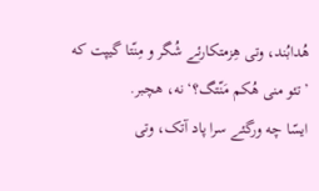هُدابُند، وتی هِزمتکارئے شُگر و مِنّتا گیپت که ’تئو منی هُکم مَنّتگ؟‘ نه، هچبر.
ایسّا چه ورگئے سرا پاد آتک، وتی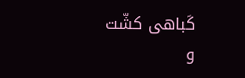کَباهی کشّت و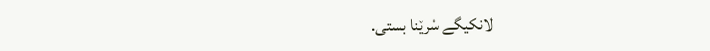لانکیگے سْرێنا بستی.